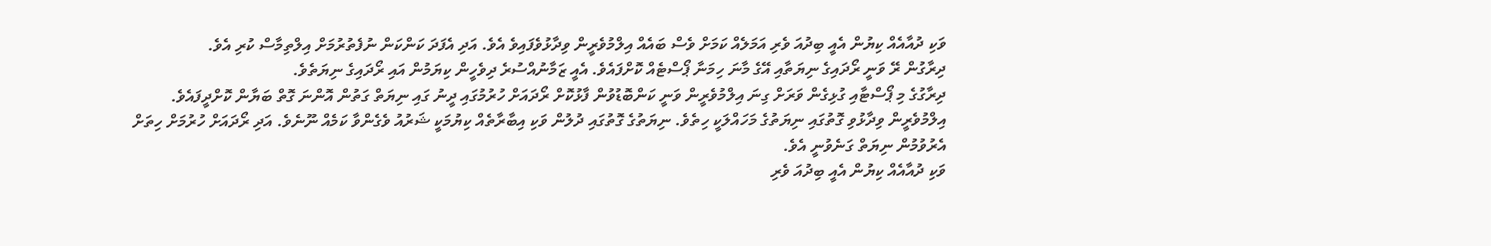ވަކި ދުއާއެއް ކިޔުން އެއީ ބިދުއަ ވެރި އަމަލެއް ކަމަށް ވެސް ބައެއް އިލްމުވެރީން ވިދާޅުވެފައިވެ އެވެ. އަދި އެފަދަ ކަންކަން ނުފެތުރުމަށް އިލްތިމާސް ކުރި އެވެ.
ދިރާގުން ރޭ ވަނީ ރޯދައިގެ ނިޔަތާއި އޭގެ މާނަ ހިމަނާ ޕޯސްޓެއް ކޮށްފައެވެ. އެއީ ޒަމާނުއްސުރެ ދިވެހީން ކިޔަމުން އައި ރޯދައިގެ ނިޔަތެވެ.
ދިރާގުގެ މި ޕޯސްޓާއި ގުޅިގެން ވަރަށް ގިނަ އިލްމުވެރީން ވަނީ ކަންބޮޑުވުން ފާޅުކޮށް ރޯދައަށް ހުރުމުގައި ދީނު ގައި ނިޔަތް ގަތުން އޮންނަ ގޮތް ބަޔާން ކޮށްދީފައެވެ.
އިލްމުވެރީން ވިދާޅުވި ގޮތުގައި ނިޔަތުގެ މަހައްލަކީ ހިތެވެ. ނިޔަތުގެ ގޮތުގައި ދުލުން ވަކި އިބާރާތެއް ކިޔުމަކީ ޝަރުއު ވެގެންވާ ކަމެއް ނޫނެވެ. އަދި ރޯދައަށް ހުރުމަށް ހިތަށް އެރުވުމުން ނިޔަތް ގަނެވުނީ އެވެ.
ވަކި ދުއާއެއް ކިޔުން އެއީ ބިދުއަ ވެރި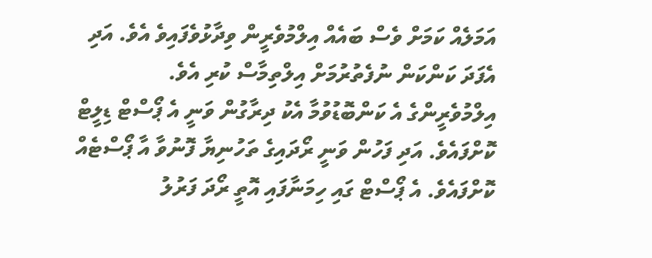އަމަލެއް ކަމަށް ވެސް ބައެއް އިލްމުވެރީން ވިދާޅުވެފައިވެ އެވެ. އަދި އެފަދަ ކަންކަން ނުފެތުރުމަށް އިލްތިމާސް ކުރި އެވެ.
އިލްމުވެރީންގެ އެ ކަންބޮޑުވުމާ އެކު ދިރާގުން ވަނީ އެ ޕޯސްޓް ޑިލީޓް ކޮށްފައެވެ. އަދި ފަހުން ވަނީ ރޯދައިގެ ތަހުނިޔާ ފޮނުވާ އާ ޕޯސްޓެއް ކޮށްފައެވެ. އެ ޕޯސްޓް ގައި ހިމަނާފައި އޮތީ ރޯދަ ފަރުލު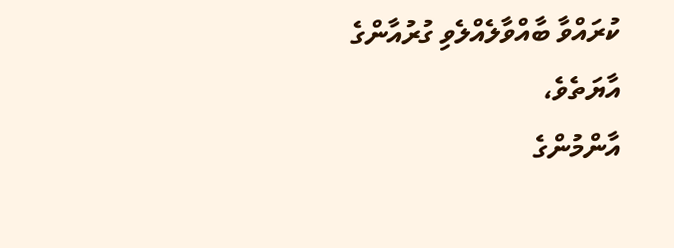ކުރައްވާ ބާއްވާލެއްލެވި ގުރުއާންގެ އާޔަތެވެ،
އާންމުންގެ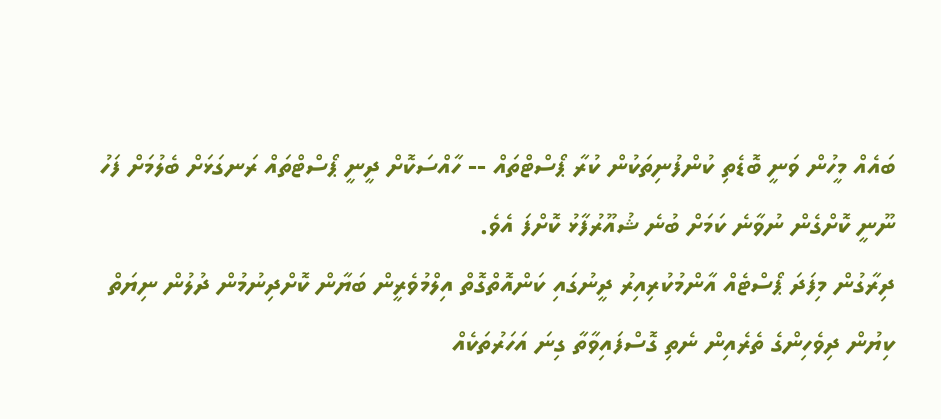ބައެއް މީހުން ވަނީ ބޮޑެތި ކުންފުނިތަކުން ކުރާ ޕޯސްޓްތައް -- ހާއްސަކޮށް ދީނީ ޕޯސްޓްތައް ރަނގަޅަށް ބެލުމަށް ފަހު ނޫނީ ކޮށްގެން ނުވާނެ ކަމަށް ބުނެ ޝުއޫރުފާޅު ކޮށްފަ އެވެ.
ދިރާގުން މިފަދަ ޕޯސްޓެއް އާންމުކުރިއިރު ދީނުގައި ކަންއޮތްގޮތް އިލްމުވެރީން ބަޔާން ކޮށްދިނުމުން ދުލުން ނިޔަތް ކިޔުން ދިވެހިންގެ ތެރެއިން ނެތި ގޮސްފައިވާތާ ގިނަ އަހަރުތަކެއް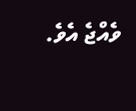ވެއްޖެ އެވެ.